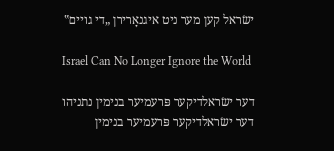ישׂראל קען מער ניט איגנאָרירן „די גויים‟

Israel Can No Longer Ignore the World

דער ישׂראלדיקער פּרעמיער בנימין נתניהו
דער ישׂראלדיקער פּרעמיער בנימין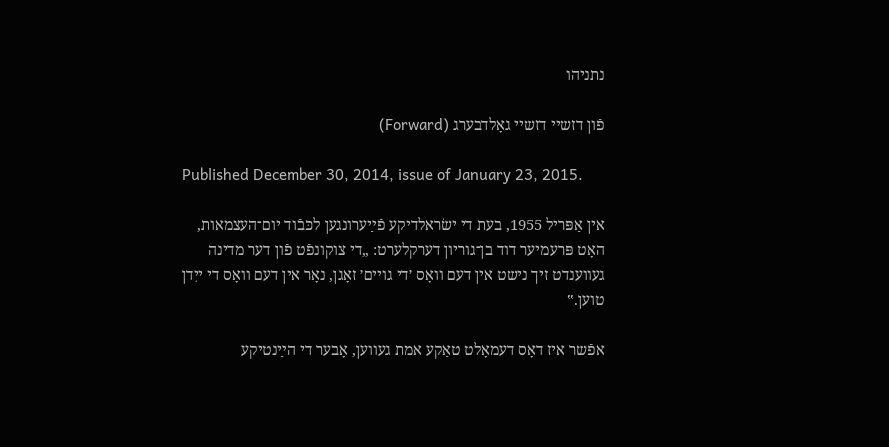נתניהו

פֿון דזשיי דזשיי גאָלדבערג (Forward)

Published December 30, 2014, issue of January 23, 2015.

אין אַפּריל 1955, בעת די ישׂראלדיקע פֿײַערונגען לכּבֿוד יום־העצמאות, האָט פּרעמיער דוד בן־גוריון דערקלערט: „די צוקונפֿט פֿון דער מדינה געווענדט זיך נישט אין דעם וואָס ׳די גויים׳ זאָגן, נאָר אין דעם וואָס די ייִדן טוען.‟

אפֿשר איז דאָס דעמאָלט טאַקע אמת געווען, אָבער די הײַנטיקע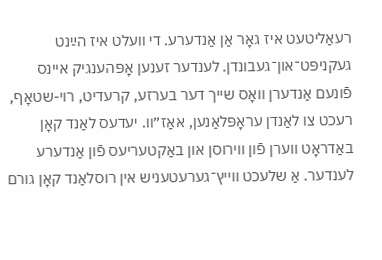רעאַליטעט איז גאָר אַן אַנדערע. די וועלט איז הײַנט געקניפּט־און־געבונדן. לענדער זענען אָפּהענגיק איינס פֿונעם אַנדערן וואָס שייך דער בערזע, קרעדיט, רוי-שטאָף, רעכט צו לאַנדן עראָפּלאַנען, אאַז״וו. יעדעס לאַנד קאָן באַדראָט ווערן פֿון ווירוסן און באַקטעריעס פֿון אַנדערע לענדער. אַ שלעכט ווייץ־גערעטעניש אין רוסלאַנד קאָן גורם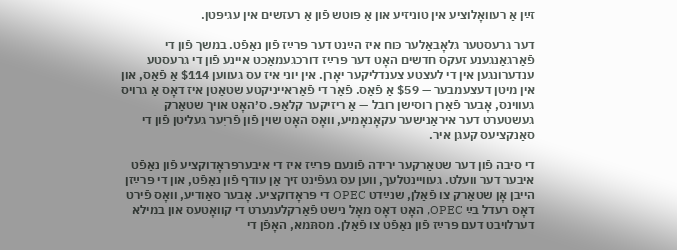זײַן אַ רעוואָלוציע אין טוניזיע און אַ פּוטש פֿון אַ רעזשים אין עגיפּטן.

דער גרעסטער גלאָבאַלער כּוח איז הײַנט דער פּרײַז פֿון נאַפֿט. במשך פֿון די פֿאַרגאַנגענע זעקס חדשים האָט דער פּרײַז דורכגעמאַכט איינע פֿון די גרעסטע ענדערונגען אין די לעצטע צענדליקער יאָרן. אין יוני איז עס געווען $114 אַ פֿאַס, און אין מיטן דעצעמבער — $59 אַ פֿאַס. פֿאַר די פֿאַראייניקטע שטאַטן איז דאָס אַ גרויס געווינס, אָבער פֿאַרן רוסישן רובל — אַ ריזיקער קלאַפּ. ס׳האָט אויך שטאַרק געשטערט דער איראַנישער עקאָנאָמיע, וואָס האָט שוין פֿון פֿריִער געליטן פֿון די סאַנקציעס קעגן איר.

די סיבה פֿון דער שטאַרקער ירידה פֿונעם פּרײַז איז די איבערפּראָדוקציע פֿון נאַפֿט איבער דער וועלט. געוויינטלעך, ווען עס געפֿינט זיך אַן עודף פֿון נאַפֿט, און די פּרײַזן הייבן אָן שטאַרק צו פֿאַלן, שנײַדט OPEC די פּראָדוקציע. אָבער סאַודיע, וואָס פֿירט דאָס רעדל בײַ OPEC, האָט דאָס מאָל נישט פֿאַרקלענערט די קוואָטעס און במילא דערלויבט דעם פּרײַז פֿון נאַפֿט צו פֿאַלן. מסתּמא, האָפֿן די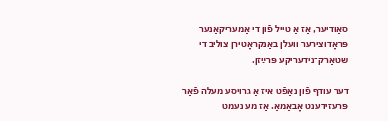סאַודיער, אַז אַ טייל פֿון די אַמעריקאַנער פּראָדוצירער וועלן באַנקראָטירן צוליב די שטאַרק־נידעריקע פּרײַזן.

דער עודף פֿון נאַפֿט איז אַ גרויסע מעלה פֿאַר פּרעזידענט אָבאַמאַ. אַז מע נעמט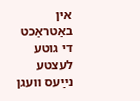אין באַטראַכט די גוטע לעצטע נײַעס וועגן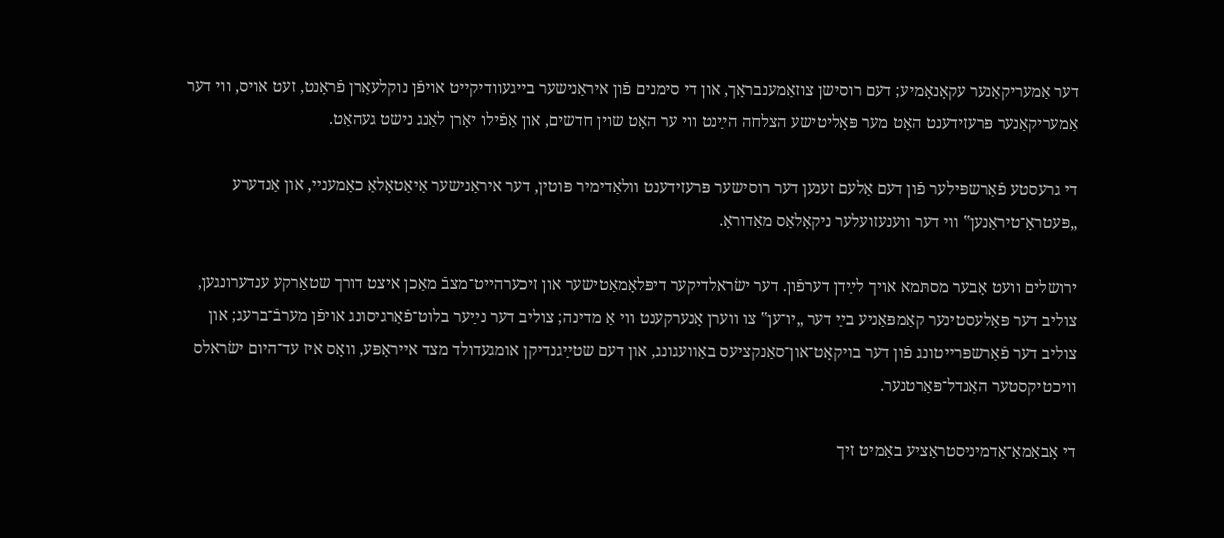דער אַמעריקאַנער עקאָנאָמיע; דעם רוסישן צוזאַמענבראָך, און די סימנים פֿון איראַנישער בייגעוודיקייט אויפֿן נוקלעאַרן פֿראָנט, זעט אויס, ווי דער אַמעריקאַנער פּרעזידענט האָט מער פּאָליטישע הצלחה הײַנט ווי ער האָט שוין חדשים, און אַפֿילו יאָרן לאַנג נישט געהאַט.

די גרעסטע פֿאַרשפּילער פֿון דעם אַלעם זענען דער רוסישער פּרעזידענט וולאַדימיר פּוטין, דער איראַנישער אַיאַטאָלאַ כאַמעניי, און אַנדערע „פּעטראָ־טיראַנען‟ ווי דער ווענעזועלער ניקאָלאַס מאַדוראָ.

ירושלים וועט אָבער מסתּמא אויך לײַדן דערפֿון. דער ישׂראלדיקער דיפּלאָמאַטישער און זיכערהייט־מצבֿ מאַכן איצט דורך שטאַרקע ענדערונגען, צוליב דער פּאַלעסטינער קאַמפּאַניע בײַ דער „יו־ען‟ צו ווערן אָנערקענט ווי אַ מדינה; צוליב דער נײַער בלוט־פֿאַרגיסונג אויפֿן מערבֿ־ברעג; און צוליב דער פֿאַרשפּרייטונג פֿון דער בויקאָט־און־סאַנקציעס באַוועגונג, און דעם שטײַגנדיקן אומגעדולד מצד אייראָפּע, וואָס איז עד־היום ישׂראלס וויכטיקסטער האַנדל־פּאַרטנער.

די אָבאַמאַ־אַדמיניסטראַציע באַמיט זיך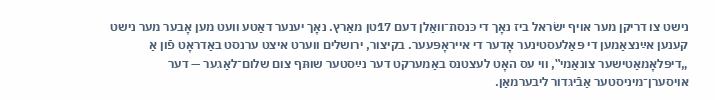נישט צו דריקן מער אויף ישׂראל ביז נאָך די כּנסת־וואַלן דעם 17טן מאַרץ. נאָך יענער דאַטע וועט מען אָבער מער נישט קענען אײַנצאַמען די פּאַלעסטינער אָדער די אייראָפּעער. בקיצור, ירושלים ווערט איצט ערנסט באַדראָט פֿון אַ „דיפּלאָמאַטישער צונאַמי‟, ווי עס האָט לעצטנס באַמערקט דער נײַסטער שותּף צום שלום־לאַגער — דער אויסערן־מיניסטער אַבֿיגדור ליבערמאַן.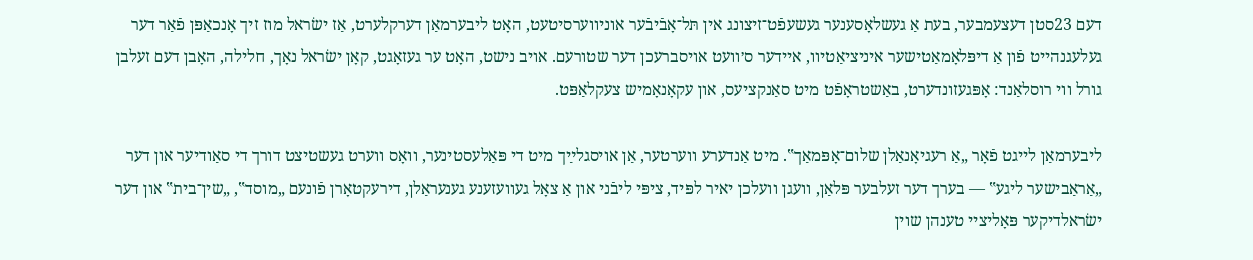דעם 23סטן דעצעמבער, בעת אַ געשלאָסענער געשעפֿט־זיצונג אין תּל־אָבֿיבֿער אוניווערסיטעט, האָט ליבערמאַן דערקלערט, אַז ישׂראל מוז זיך אָנכאַפּן פֿאַר דער געלעגנהייט פֿון אַ דיפּלאָמאַטישער איניציאַטיוו, איידער ס׳וועט אויסברעכן דער שטורעם. אויב נישט, האָט ער געזאָגט, קאָן ישׂראל נאָך, חלילה, האָבן דעם זעלבן גורל ווי רוסלאַנד: אָפּגעזונדערט, באַשטראָפֿט מיט סאַנקציעס, און עקאָנאָמיש צעקלאַפּט.

ליבערמאַן לייגט פֿאָר „אַ רעגיאָנאַלן שלום־אָפּמאַך‟. מיט אַנדערע ווערטער, אַן אויסגלײַך מיט די פּאַלעסטינער, וואָס ווערט געשטיצט דורך די סאַודיער און דער „אַראַבישער ליגע‟ — בערך דער זעלבער פּלאַן, וועגן וועלכן יאיר לפּיד, ציפּי ליבֿני און אַ צאָל געוועזענע גענעראַלן, דירעקטאָרן פֿונעם „מוסד‟, „שין־בית‟ און דער ישׂראלדיקער פּאָליציי טענהן שוין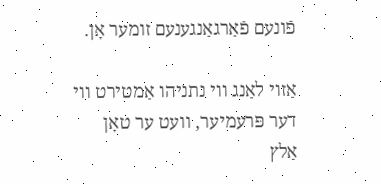פֿונעם פֿאַרגאַנגענעם זומער אָן.

אַזוי לאַנג ווי נתניהו אַמטירט ווי דער פּרעמיער, וועט ער טאָן אַלץ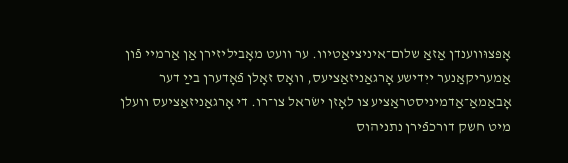אָפּצוּווענדן אַזאַ שלום־איניציאַטיוו. ער וועט מאָביליזירן אַן אַרמיי פֿון אַמעריקאַנער ייִדישע אָרגאַניזאַציעס, וואָס זאָלן פֿאָדערן בײַ דער אָבאַמאַ־אַדמיניסטראַציע צו לאָזן ישׂראל צו־רו. די אָרגאַניזאַציעס וועלן מיט חשק דורכפֿירן נתניהוס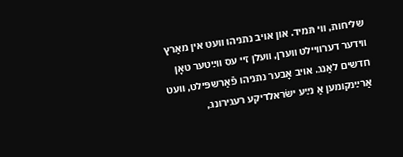שליחות, ווי תּמיד. און אויב נתניהו וועט אין מאַרץ ווידער דערוויילט ווערן, וועלן זיי עס ווײַטער טאָן חדשים לאַנג. אויב אָבער נתניהו פֿאַרשפּילט, וועט אַרײַנקומען אַ נײַע ישׂראלדיקע רעגירונג,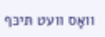וואָס וועט תּיכּף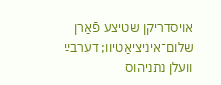אויסדריקן שטיצע פֿאַרן שלום־איניציאַטיוו; דערבײַ וועלן נתניהוס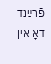פֿרײַנד דאָ אין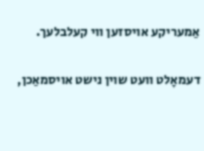אַמעריקע אויסזען ווי קעלבלעך.

דעמאָלט וועט שוין נישט אויסמאַכן,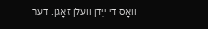וואָס די ייִדן וועלן זאָגן. דער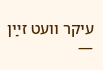עיקר וועט זײַן —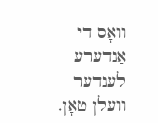וואָס די אַנדערע לענדער וועלן טאָן.